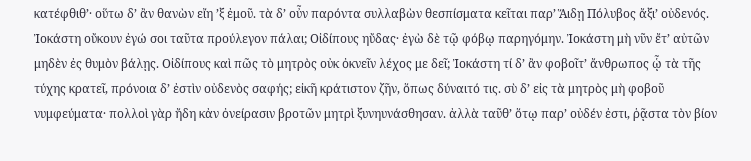κατέφθιθʼ· οὕτω δʼ ἂν θανὼν εἴη ʼξ ἐμοῦ. τὰ δʼ οὖν παρόντα συλλαβὼν θεσπίσματα κεῖται παρʼ Ἅιδῃ Πόλυβος ἄξιʼ οὐδενός. Ἰοκάστη οὔκουν ἐγώ σοι ταῦτα προύλεγον πάλαι; Οἰδίπους ηὔδας· ἐγὼ δὲ τῷ φόβῳ παρηγόμην. Ἰοκάστη μὴ νῦν ἔτʼ αὐτῶν μηδὲν ἐς θυμὸν βάλῃς. Οἰδίπους καὶ πῶς τὸ μητρὸς οὐκ ὀκνεῖν λέχος με δεῖ; Ἰοκάστη τί δʼ ἂν φοβοῖτʼ ἄνθρωπος ᾧ τὰ τῆς τύχης κρατεῖ, πρόνοια δʼ ἐστὶν οὐδενὸς σαφής; εἰκῆ κράτιστον ζῆν, ὅπως δύναιτό τις. σὺ δʼ εἰς τὰ μητρὸς μὴ φοβοῦ νυμφεύματα· πολλοὶ γὰρ ἤδη κἀν ὀνείρασιν βροτῶν μητρὶ ξυνηυνάσθησαν. ἀλλὰ ταῦθʼ ὅτῳ παρʼ οὐδέν ἐστι, ῥᾷστα τὸν βίον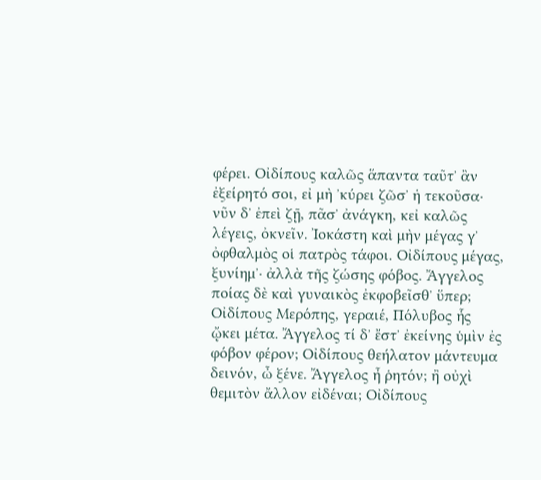φέρει. Οἰδίπους καλῶς ἅπαντα ταῦτʼ ἂν ἐξείρητό σοι, εἰ μὴ ʼκύρει ζῶσʼ ἡ τεκοῦσα· νῦν δʼ ἐπεὶ ζῇ, πᾶσʼ ἀνάγκη, κεἰ καλῶς λέγεις, ὀκνεῖν. Ἰοκάστη καὶ μὴν μέγας γʼ ὀφθαλμὸς οἱ πατρὸς τάφοι. Οἰδίπους μέγας, ξυνίημʼ· ἀλλὰ τῆς ζώσης φόβος. Ἄγγελος ποίας δὲ καὶ γυναικὸς ἐκφοβεῖσθʼ ὕπερ; Οἰδίπους Μερόπης, γεραιέ, Πόλυβος ἧς ᾤκει μέτα. Ἄγγελος τί δʼ ἔστʼ ἐκείνης ὑμὶν ἐς φόβον φέρον; Οἰδίπους θεήλατον μάντευμα δεινόν, ὦ ξένε. Ἄγγελος ἦ ῥητόν; ἢ οὐχὶ θεμιτὸν ἄλλον εἰδέναι; Οἰδίπους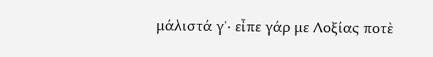μάλιστά γʼ· εἶπε γάρ με Λοξίας ποτὲ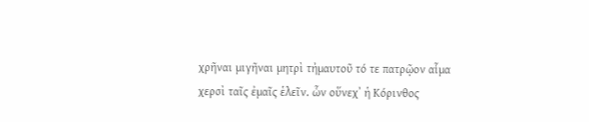χρῆναι μιγῆναι μητρὶ τἠμαυτοῦ τό τε πατρῷον αἷμα χερσὶ ταῖς ἐμαῖς ἑλεῖν. ὧν οὕνεχʼ ἡ Κόρινθος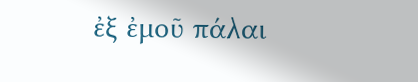ἐξ ἐμοῦ πάλαι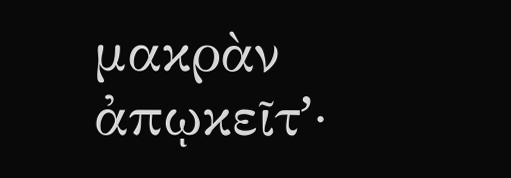μακρὰν ἀπῳκεῖτʼ·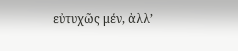εὐτυχῶς μέν, ἀλλʼ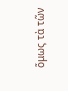ὅμως τὰ τῶν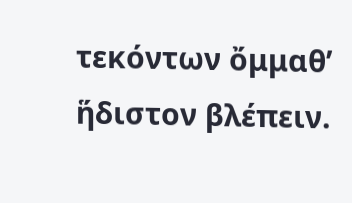τεκόντων ὄμμαθʼ ἥδιστον βλέπειν.